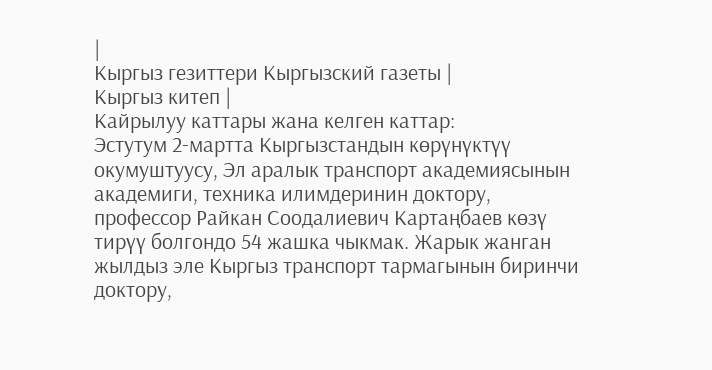|
Кыргыз гезиттери Кыргызский газеты |
Кыргыз китеп |
Кайрылуу каттары жана келген каттар:
Эстутум 2-мартта Кыргызстандын көрүнүктүү окумуштуусу, Эл аралык транспорт академиясынын академиги, техника илимдеринин доктору, профессор Райкан Соодалиевич Картаңбаев көзү тирүү болгондо 54 жашка чыкмак. Жарык жанган жылдыз эле Кыргыз транспорт тармагынын биринчи доктору,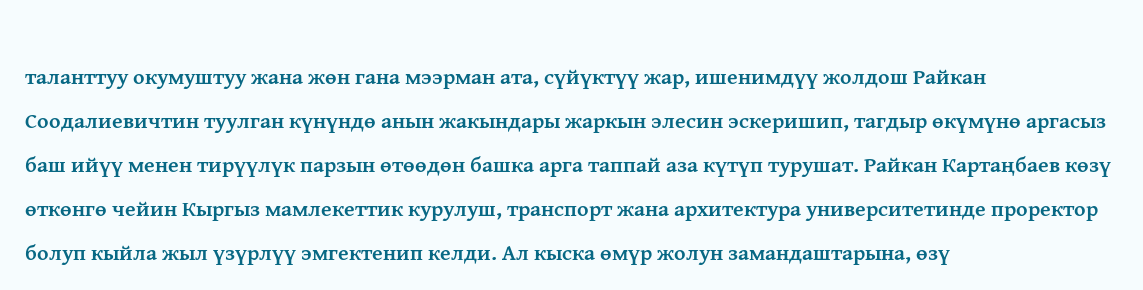таланттуу окумуштуу жана жөн гана мээрман ата, сүйүктүү жар, ишенимдүү жолдош Райкан Соодалиевичтин туулган күнүндө анын жакындары жаркын элесин эскеришип, тагдыр өкүмүнө аргасыз баш ийүү менен тирүүлүк парзын өтөөдөн башка арга таппай аза күтүп турушат. Райкан Картаңбаев көзү өткөнгө чейин Кыргыз мамлекеттик курулуш, транспорт жана архитектура университетинде проректор болуп кыйла жыл үзүрлүү эмгектенип келди. Ал кыска өмүр жолун замандаштарына, өзү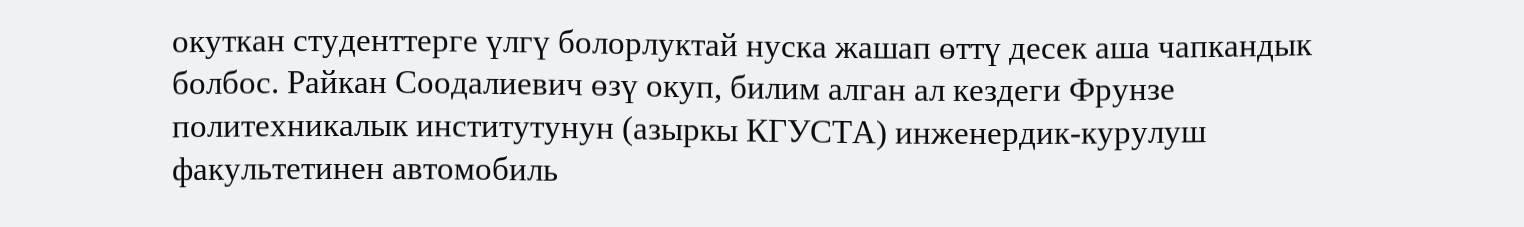окуткан студенттерге үлгү болорлуктай нуска жашап өттү десек аша чапкандык болбос. Райкан Соодалиевич өзү окуп, билим алган ал кездеги Фрунзе политехникалык институтунун (азыркы КГУСТА) инженердик-курулуш факультетинен автомобиль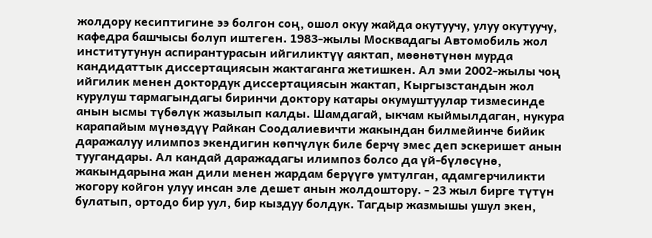жолдору кесиптигине ээ болгон соң, ошол окуу жайда окутуучу, улуу окутуучу, кафедра башчысы болуп иштеген. 1983-жылы Москвадагы Автомобиль жол институтунун аспирантурасын ийгиликтүү аяктап, мөөнөтүнөн мурда кандидаттык диссертациясын жактаганга жетишкен. Ал эми 2002-жылы чоң ийгилик менен доктордук диссертациясын жактап, Кыргызстандын жол курулуш тармагындагы биринчи доктору катары окумуштуулар тизмесинде анын ысмы түбөлүк жазылып калды. Шамдагай, ыкчам кыймылдаган, нукура карапайым мүнөздүү Райкан Соодалиевичти жакындан билмейинче бийик даражалуу илимпоз экендигин көпчүлүк биле берчү эмес деп эскеришет анын туугандары. Ал кандай даражадагы илимпоз болсо да үй-бүлөсүнө, жакындарына жан дили менен жардам берүүгө умтулган, адамгерчиликти жогору койгон улуу инсан эле дешет анын жолдоштору. - 23 жыл бирге түтүн булатып, ортодо бир уул, бир кыздуу болдук. Тагдыр жазмышы ушул экен,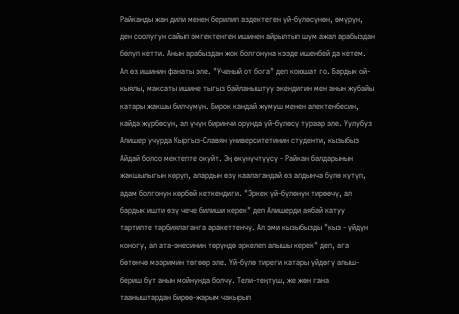Райканды жан дили менен берилип аздектеген үй-бүлөсүнөн, өмүрүн, ден соолугун сайып эмгектенген ишинен айрылтып шум ажал арабыздан бөлүп кетти. Анын арабыздан жок болгонуна кээде ишенбей да кетем. Ал өз ишинин фанаты эле. "Ученый от бога" деп коюшат го. Бардык ой-кыялы, максаты ишине тыгыз байланыштуу экендигин мен анын жубайы катары жакшы билчүмүн. Бирок кандай жумуш менен алектенбесин, кайда жүрбөсүн, ал үчүн биринчи орунда үй-бүлөсү тураар эле. Уулубуз Алишер учурда Кыргыз-Славян университетинин студенти, кызыбыз Айдай болсо мектепте окуйт. Эң өкүнүчтүүсү - Райкан балдарынын жакшылыгын көрүп, алардын өзү каалагандай өз алдынча бүлө күтүп, адам болгонун көрбөй кеткендиги. "Эркек үй-бүлөнүн тирөөчү, ал бардык ишти өзү чече билиши керек" деп Алишерди аябай катуу тартипте тарбиялаганга аракеттенчү. Ал эми кызыбызды "кыз - үйдүн коногу, ал ата-энесинин төрүндө эркелеп алышы керек" деп, ага бөтөнчө мээримин төгөөр эле. Үй-бүлө тиреги катары үйдөгү алыш-бериш бүт анын мойнунда болчу. Тели-теңтуш, же жөн гана тааныштардан бирөө-жарым чакырып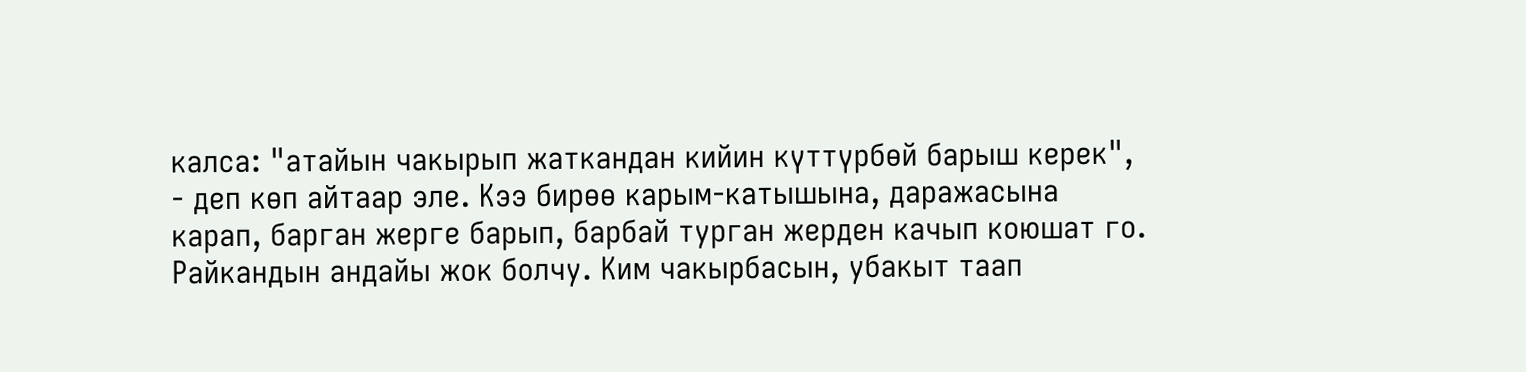калса: "атайын чакырып жаткандан кийин күттүрбөй барыш керек", - деп көп айтаар эле. Кээ бирөө карым-катышына, даражасына карап, барган жерге барып, барбай турган жерден качып коюшат го. Райкандын андайы жок болчу. Ким чакырбасын, убакыт таап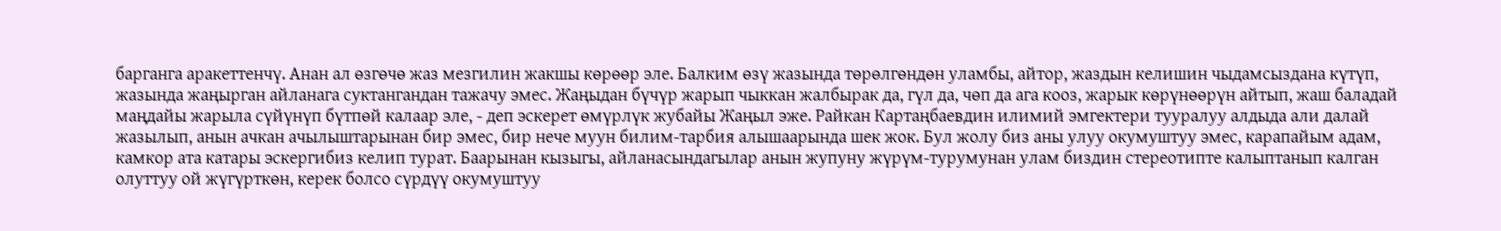барганга аракеттенчү. Анан ал өзгөчө жаз мезгилин жакшы көрөөр эле. Балким өзү жазында төрөлгөндөн уламбы, айтор, жаздын келишин чыдамсыздана күтүп, жазында жаңырган айланага суктангандан тажачу эмес. Жаңыдан бүчүр жарып чыккан жалбырак да, гүл да, чөп да ага кооз, жарык көрүнөөрүн айтып, жаш баладай маңдайы жарыла сүйүнүп бүтпөй калаар эле, - деп эскерет өмүрлүк жубайы Жаңыл эже. Райкан Картаңбаевдин илимий эмгектери тууралуу алдыда али далай жазылып, анын ачкан ачылыштарынан бир эмес, бир нече муун билим-тарбия алышаарында шек жок. Бул жолу биз аны улуу окумуштуу эмес, карапайым адам, камкор ата катары эскергибиз келип турат. Баарынан кызыгы, айланасындагылар анын жупуну жүрүм-турумунан улам биздин стереотипте калыптанып калган олуттуу ой жүгүрткөн, керек болсо сүрдүү окумуштуу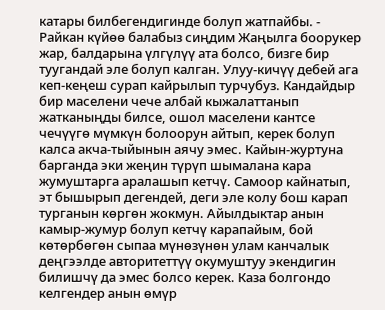катары билбегендигинде болуп жатпайбы. - Райкан күйөө балабыз сиңдим Жаңылга боорукер жар, балдарына үлгүлүү ата болсо, бизге бир туугандай эле болуп калган. Улуу-кичүү дебей ага кеп-кеңеш сурап кайрылып турчубуз. Кандайдыр бир маселени чече албай кыжалаттанып жатканыңды билсе, ошол маселени кантсе чечүүгө мүмкүн болоорун айтып, керек болуп калса акча-тыйынын аячу эмес. Кайын-журтуна барганда эки жеңин түрүп шымалана кара жумуштарга аралашып кетчү. Самоор кайнатып, эт бышырып дегендей, деги эле колу бош карап турганын көргөн жокмун. Айылдыктар анын камыр-жумур болуп кетчү карапайым, бой көтөрбөгөн сыпаа мүнөзүнөн улам канчалык деңгээлде авторитеттүү окумуштуу экендигин билишчү да эмес болсо керек. Каза болгондо келгендер анын өмүр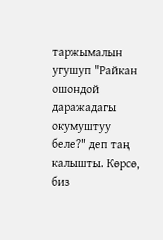таржымалын угушуп "Райкан ошондой даражадагы окумуштуу беле?" деп таң калышты. Көрсө, биз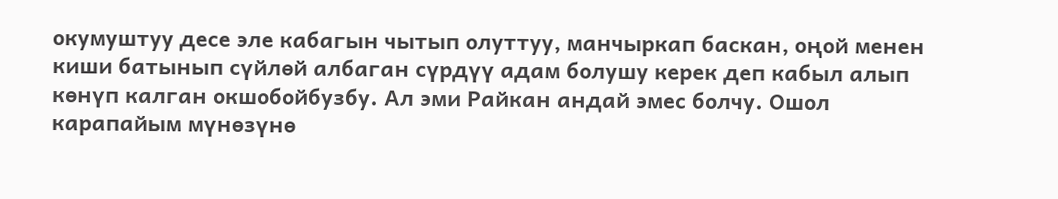окумуштуу десе эле кабагын чытып олуттуу, манчыркап баскан, оңой менен киши батынып сүйлөй албаган сүрдүү адам болушу керек деп кабыл алып көнүп калган окшобойбузбу. Ал эми Райкан андай эмес болчу. Ошол карапайым мүнөзүнө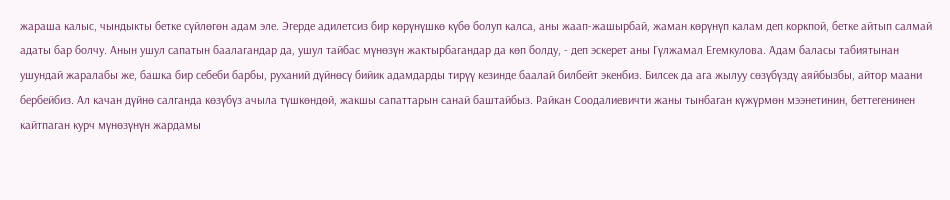жараша калыс, чындыкты бетке сүйлөгөн адам эле. Эгерде адилетсиз бир көрүнүшкө күбө болуп калса, аны жаап-жашырбай, жаман көрүнүп калам деп коркпой, бетке айтып салмай адаты бар болчу. Анын ушул сапатын баалагандар да, ушул тайбас мүнөзүн жактырбагандар да көп болду, - деп эскерет аны Гүлжамал Егемкулова. Адам баласы табиятынан ушундай жаралабы же, башка бир себеби барбы, руханий дүйнөсү бийик адамдарды тирүү кезинде баалай билбейт экенбиз. Билсек да ага жылуу сөзүбүздү аяйбызбы, айтор маани бербейбиз. Ал качан дүйнө салганда көзүбүз ачыла түшкөндөй, жакшы сапаттарын санай баштайбыз. Райкан Соодалиевичти жаны тынбаган күжүрмөн мээнетинин, беттегенинен кайтпаган курч мүнөзүнүн жардамы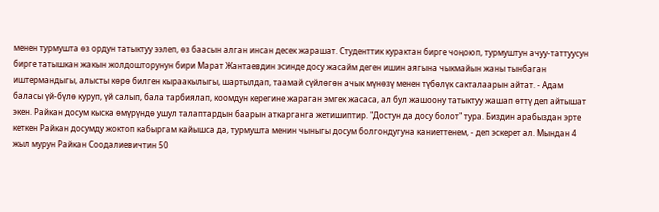менен турмушта өз ордун татыктуу ээлеп, өз баасын алган инсан десек жарашат. Студенттик курактан бирге чоңоюп, турмуштун ачуу-таттуусун бирге татышкан жакын жолдошторунун бири Марат Жантаевдин эсинде досу жасайм деген ишин аягына чыкмайын жаны тынбаган иштермандыгы, алысты көрө билген кыраакылыгы, шартылдап, таамай сүйлөгөн ачык мүнөзү менен түбөлүк сакталаарын айтат. - Адам баласы үй-бүлө куруп, үй салып, бала тарбиялап, коомдун керегине жараган эмгек жасаса, ал бул жашоону татыктуу жашап өттү деп айтышат экен. Райкан досум кыска өмүрүндө ушул талаптардын баарын аткарганга жетишиптир. "Достун да досу болот" тура. Биздин арабыздан эрте кеткен Райкан досумду жоктоп кабыргам кайышса да, турмушта менин чыныгы досум болгондугуна каниеттенем, - деп эскерет ал. Мындан 4 жыл мурун Райкан Соодалиевичтин 50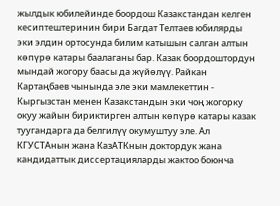жылдык юбилейинде боордош Казакстандан келген кесиптештеринин бири Багдат Телтаев юбилярды эки элдин ортосунда билим катышын салган алтын көпүрө катары баалаганы бар. Казак боордоштордун мындай жогору баасы да жүйөлүү. Райкан Картаңбаев чынында эле эки мамлекеттин - Кыргызстан менен Казакстандын эки чоң жогорку окуу жайын бириктирген алтын көпүрө катары казак туугандарга да белгилүү окумуштуу эле. Ал КГУСТАнын жана КазАТКнын доктордук жана кандидаттык диссертацияларды жактоо боюнча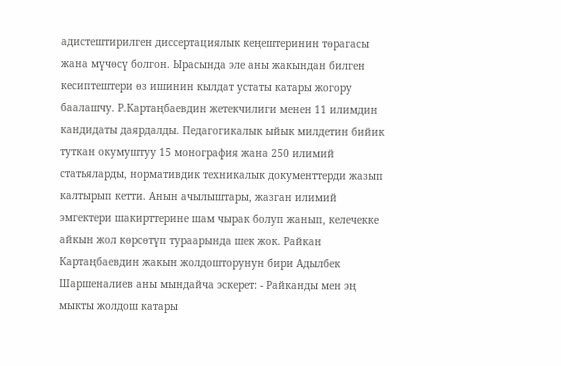адистештирилген диссертациялык кеңештеринин төрагасы жана мүчөсү болгон. Ырасында эле аны жакындан билген кесиптештери өз ишинин кылдат устаты катары жогору баалашчу. Р.Картаңбаевдин жетекчилиги менен 11 илимдин кандидаты даярдалды. Педагогикалык ыйык милдетин бийик туткан окумуштуу 15 монография жана 250 илимий статьяларды, нормативдик техникалык документтерди жазып калтырып кетти. Анын ачылыштары, жазган илимий эмгектери шакирттерине шам чырак болуп жанып, келечекке айкын жол көрсөтүп тураарында шек жок. Райкан Картаңбаевдин жакын жолдошторунун бири Адылбек Шаршеналиев аны мындайча эскерет: - Райканды мен эң мыкты жолдош катары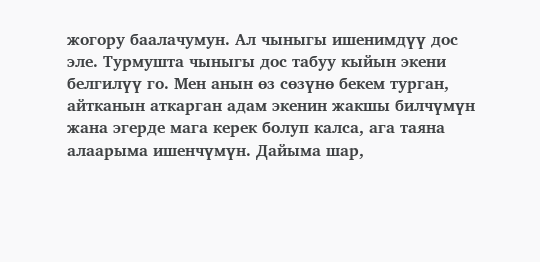жогору баалачумун. Ал чыныгы ишенимдүү дос эле. Турмушта чыныгы дос табуу кыйын экени белгилүү го. Мен анын өз сөзүнө бекем турган, айтканын аткарган адам экенин жакшы билчүмүн жана эгерде мага керек болуп калса, ага таяна алаарыма ишенчүмүн. Дайыма шар,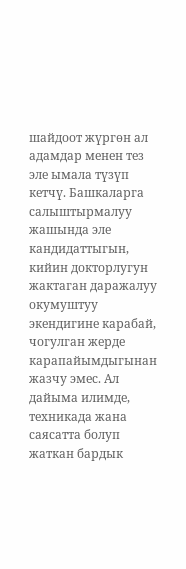шайдоот жүргөн ал адамдар менен тез эле ымала түзүп кетчү. Башкаларга салыштырмалуу жашында эле кандидаттыгын, кийин докторлугун жактаган даражалуу окумуштуу экендигине карабай, чогулган жерде карапайымдыгынан жазчу эмес. Ал дайыма илимде, техникада жана саясатта болуп жаткан бардык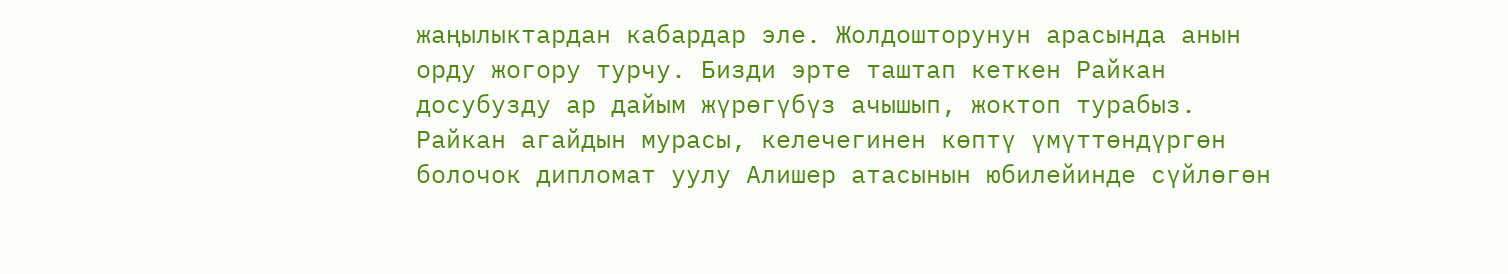жаңылыктардан кабардар эле. Жолдошторунун арасында анын орду жогору турчу. Бизди эрте таштап кеткен Райкан досубузду ар дайым жүрөгүбүз ачышып, жоктоп турабыз. Райкан агайдын мурасы, келечегинен көптү үмүттөндүргөн болочок дипломат уулу Алишер атасынын юбилейинде сүйлөгөн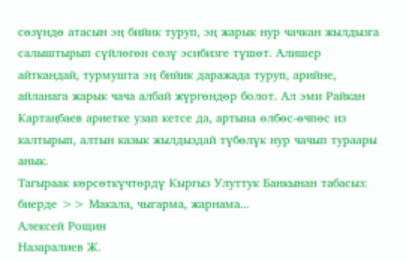сөзүндө атасын эң бийик туруп, эң жарык нур чачкан жылдызга салыштырып сүйлөгөн сөзү эсибизге түшөт. Алишер айткандай, турмушта эң бийик даражада туруп, арийне, айланага жарык чача албай жүргөндөр болот. Ал эми Райкан Картаңбаев ариетке узап кетсе да, артына өлбөс-өчпөс из калтырып, алтын казык жылдыздай түбөлүк нур чачып тураары анык.
Тагыраак көрсөткүчтөрдү Кыргыз Улуттук Банкынан табасыз: биерде >> Макала, чыгарма, жарнама...
Алексей Рощин
Назаралиев Ж.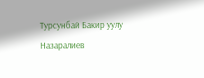Турсунбай Бакир уулу
Назаралиев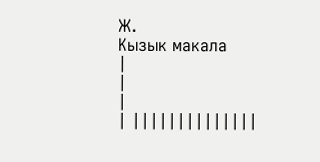Ж.
Кызык макала
|
|
|
| ||||||||||||||